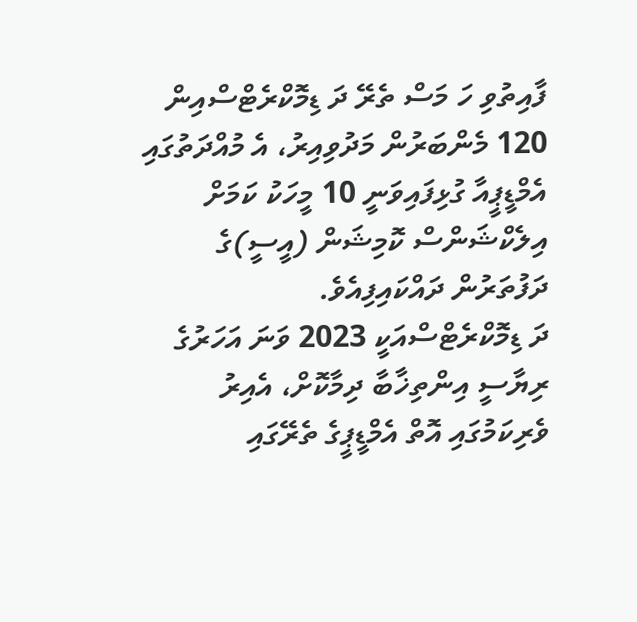ފާއިތުވި ހަ މަސް ތެރޭ ދަ ޑިމޮކްރެޓްސްއިން 120 މެންބަރުން މަދުވިއިރު، އެ މުއްދަތުގައި އެމްޑީޕީއާ ގުޅިފައިވަނީ 10 މީހަކު ކަމަށް އިލެކްޝަންސް ކޮމިޝަން (އީސީ)ގެ ދަފުތަރުން ދައްކައިފިއެވެ.
ދަ ޑިމޮކްރެޓްސްއަކީ 2023 ވަނަ އަހަރުގެ ރިޔާސީ އިންތިޚާބާ ދިމާކޮށް، އެއިރު ވެރިކަމުގައި އޮތް އެމްޑީޕީގެ ތެރޭގައި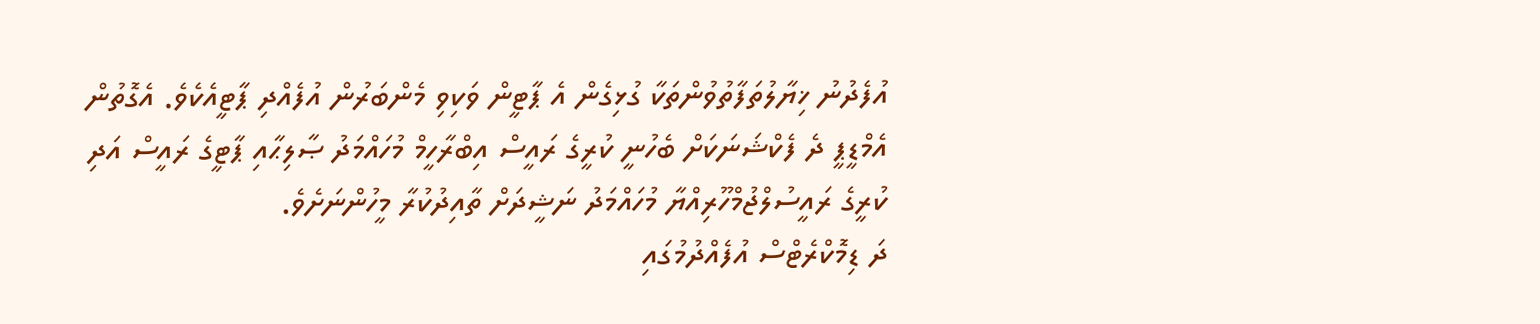އުފެދުނު ޚިޔާލުތަފާތުވުންތަކާ ގުޅިގެން އެ ޕާޓީން ވަކިވި މެންބަރުން އުފެއްދި ޕާޓީއެކެވެ. އެގޮތުން އެމްޑީޕީ ދެ ފެކްޝަނަކަށް ބެހުނީ ކުރީގެ ރައީސް އިބްރާހީމް މުހައްމަދު ޞާލިޙާއި ޕާޓީގެ ރައީސް އަދި ކުރީގެ ރައީސުލްޖުމްހޫރިއްޔާ މުހައްމަދު ނަޝީދަށް ތާއިދުކުރާ މީހުންނަށެވެ.
ދަ ޑިމޮކްރެޓްސް އުފެއްދުމުގައި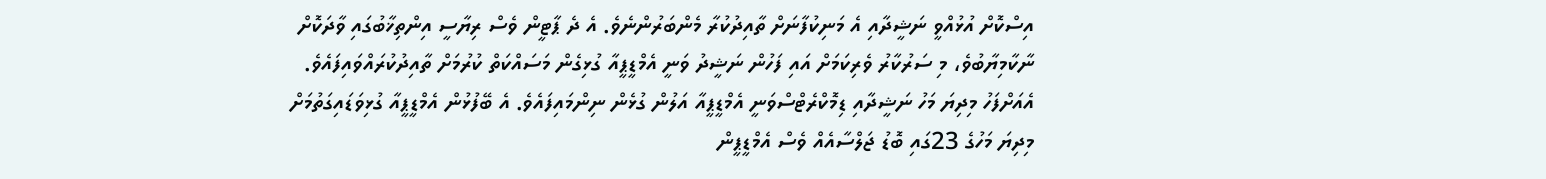އިސްކޮށް އުޅުއްވީ ނަޝީދާއި އެ މަނިކުފާނަށް ތާއިދުކުރާ މެންބަރުންނެވެ. އެ ދެ ޕާޓީން ވެސް ރިޔާސީ އިންތިޚާބުގައި ވާދަކޮށް ނާކާމިޔާބުވެ، މި ސަރުކާރު ވެރިކަމަށް އައި ފަހުން ނަޝީދު ވަނީ އެމްޑީޕީއާ ގުޅިގެން މަސައްކަތް ކުރުމަށް ތާއިދުކުރައްވައިފައެވެ.
އެއަށްފަހު މިދިޔަ މަހު ނަޝީދާއި ޑިމޮކްރެޓްސްވަނީ އެމްޑީޕީއާ އަލުން ގުޅެން ނިންމައިފައެވެ. އެ ބޭފުޅުން އެމްޑީޕީއާ ގުޅިވަޑައިގަތުމަށް މިދިޔަ މަހުގެ 23ގައި ބޮޑު ޖަލްސާއެއް ވެސް އެމްޑީޕީން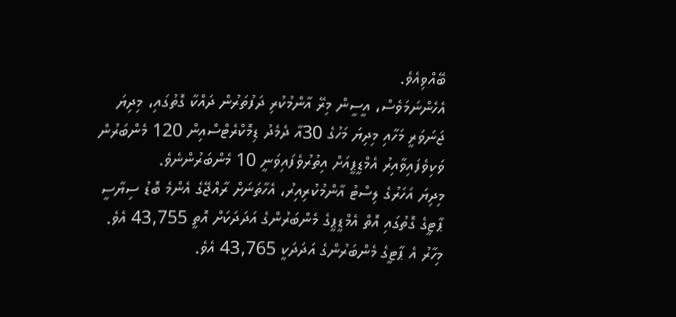ބޭއްވިއެވެ.
އެހެންނަމަވެސް، އީސީން މިރޭ އާންމުކުރި ދަފުތަރުން ދައްކާ ގޮތުގައި، މިދިޔަ ޖަނަވަރީ މަހާއި މިދިޔަ މަހުގެ 30އާ ދެމެދު ޑިމޮކްރެޓްސްއިން 120 މެންބަރުން ވަކިވެފައިވާއިރު އެމްޑީޕީއަށް އިތުރުވެފައިވަނީ 10 މެންބަރުންނެވެ.
މިދިޔަ އަހަރުގެ ލިސްޓު އާންމުކުރިއިރު، އެހާތަނަށް ރާއްޖޭގެ އެންމެ ބޮޑު ސިޔާސީ ޕާޓީގެ ގޮތުގައި އޮތް އެމްޑީޕީގެ މެންބަރުންގެ އަދަދަކަށް އޮތީ 43,755 އެވެ. މިހާރު އެ ޕާޓީގެ މެންބަރުންގެ އަދަދަކީ 43,765 އެވެ.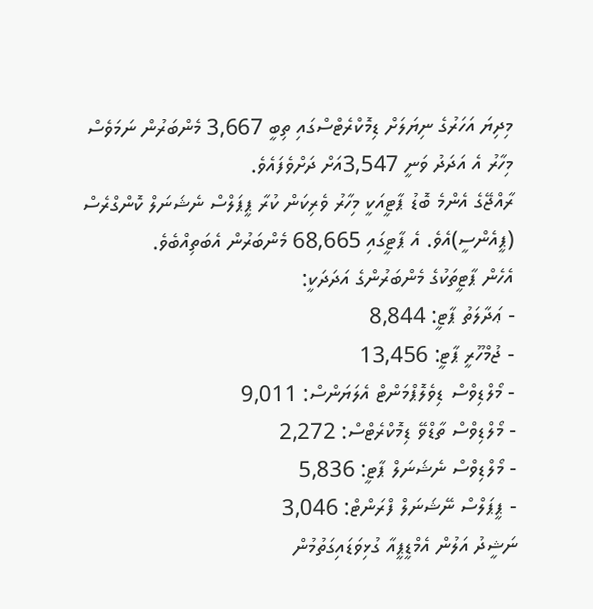މިދިޔަ އަހަރުގެ ނިޔަލަށް ޑިމޮކްރެޓްސްގައި ތިބީ 3,667 މެންބަރުން ނަމަވެސް މިހާރު އެ އަދަދު ވަނީ 3,547އަށް ދަށްވެފައެވެ.
ރާއްޖޭގެ އެންމެ ބޮޑު ޕާޓީއަކީ މިހާރު ވެރިކަން ކުރާ ޕީޕަލްސް ނެޝަނަލް ކޮންގްރެސް (ޕީއެންސީ)އެވެ. އެ ޕާޓީގައި 68,665 މެންބަރުން އެބަތިއްބެވެ.
އެހެން ޕާޓީތަކުގެ މެންބަރުންގެ އަދަދަކީ:
- ޢަދާލަތު ޕާޓީ: 8,844
- ޖުމްހޫރީ ޕާޓީ: 13,456
- މޯލްޑިވްސް ޑިވެލޮޕްމަންޓް އެލަޔަންސް: 9,011
- މޯލްޑިވްސް ތާޑްވޭ ޑިމޮކްރެޓްސް: 2,272
- މޯލްޑިވްސް ނެޝަނަލް ޕާޓީ: 5,836
- ޕީޕަލްސް ނޭޝަނަލް ފްރަންޓް: 3,046
ނަޝީދު އަލުން އެމްޑީޕީއާ ގުޅިވަޑައިގަތުމުން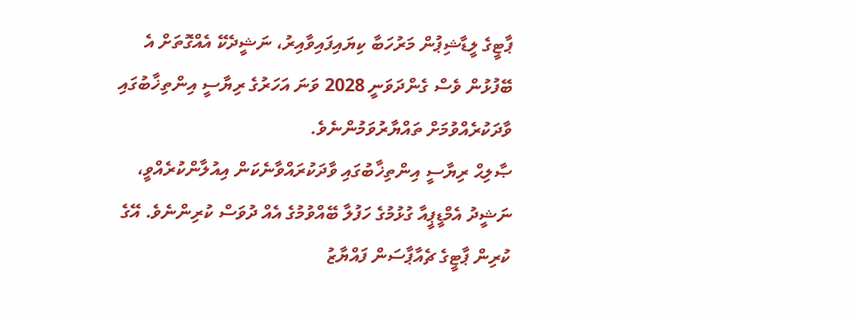ޕާޓީގެ ލީޑާޝިޕުން މަރުހަބާ ކިޔައިފައިވާއިރު، ނަޝީދެކޭ އެއްގޮތަށް އެ ބޭފުޅުން ވެސް ގެންދަވަނީ 2028 ވަނަ އަހަރުގެ ރިޔާސީ އިންތިޚާބުގައި ވާދަކުރެއްވުމަށް ތައްޔާރުވަމުންނެވެ.
ޞާލިޙް ރިޔާސީ އިންތިޚާބުގައި ވާދަކުރައްވާނެކަން އިއުލާންކުރެއްވީ، ނަޝީދު އެމްޑީޕީއާ ގުޅުމުގެ ހަފުލާ ބޭއްވުމުގެ އެއް ދުވަސް ކުރިންނެވެ. އޭގެ ކުރިން ޕާޓީގެ ޗެއާޕާސަން ފައްޔާޒު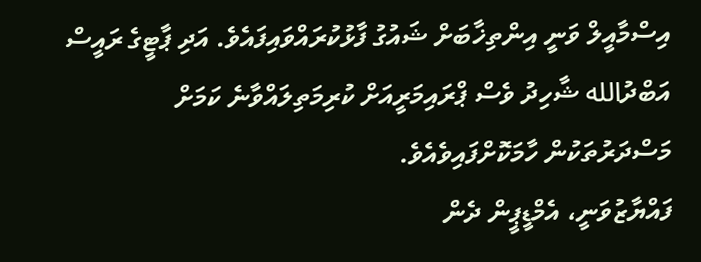އިސްމާއީލް ވަނީ އިންތިޚާބަށް ޝައުގު ފާޅުކުރައްވައިފައެވެ. އަދި ޕާޓީގެ ރައީސް އަބްދުالله ޝާހިދު ވެސް ޕްރައިމަރީއަށް ކުރިމަތިލައްވާނެ ކަމަށް މަސްދަރުތަކުން ހާމަކޮށްފައިވެއެވެ.
ފައްޔާޒުވަނީ، އެމްޑީޕީން ދެން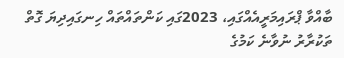ބާއްވާ ޕްރައިމަރީއެއްގައި، 2023ގައި ކަންތައްތައް ހިނގައިދިޔަ ގޮތް ތަކުރާރު ނުވާނެ ކަމުގެ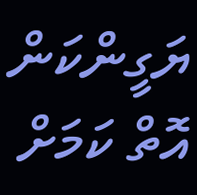ޔަގީންކަން އޮތް ކަމަށް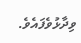ވިދާޅުވެފައެވެ.